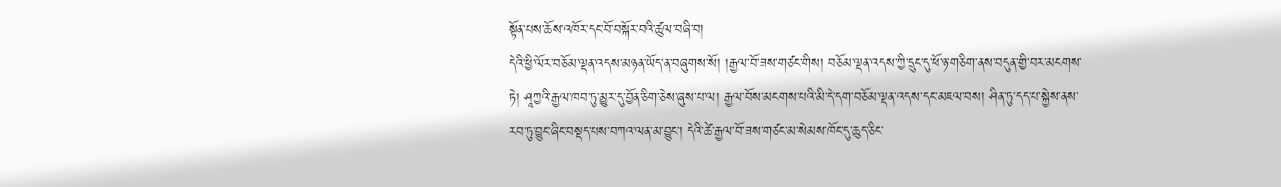སྟོན་པས་ཆོས་འཁོར་དང་བོ་བསྐོར་བའི་ཚུལ་བཞི་བ།
དེའི་ཕྱི་ལོར་བཅོམ་ལྡན་འདས་མཉན་ཡོད་ན་བཞུགས་སོ། །རྒྱལ་བོ་ཟས་གཙང་གིས། བཅོམ་ལྡན་འདས་ཀྱི་དྲུང་དུ་ཕོ་ཉ་གཅིག་ནས་བདུན་གྱི་བར་མངགས་ཏེ། ཤཱཀྱའི་རྒྱལ་ཁབ་ཏུ་མྱུར་དུ་བྱོན་ཅིག་ཅེས་ཞུས་པ་ལ། རྒྱལ་བོས་མངགས་པའི་མི་དེ་དག་བཅོམ་ལྡན་འདས་དང་མཇལ་བས། ཤིན་ཏུ་དད་པ་སྐྱེས་ནས་རབ་ཏུ་བྱུང་ཞིང་བསྡད་པས་བཀའ་ལན་མ་བྱུང་། དེའི་ཚེ་རྒྱལ་བོ་ཟས་གཙང་མ་སེམས་ཁོང་དུ་ཆུད་ཅིང་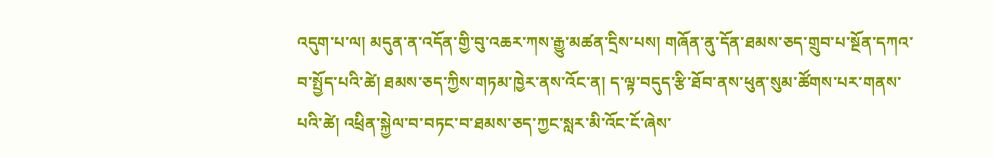འདུག་པ་ལ། མདུན་ན་འདོན་གྱི་བུ་འཆར་ཀས་རྒྱུ་མཚན་དྲིས་པས། གཞོན་ནུ་དོན་ཐམས་ཅད་གྲུབ་པ་སྔོན་དཀའ་བ་སྤྱོད་པའི་ཚེ། ཐམས་ཅད་ཀྱིས་གཏམ་ཁྱེར་ནས་འོང་ན། ད་ལྟ་བདུད་རྩི་ཐོབ་ནས་ཕུན་སུམ་ཚོགས་པར་གནས་པའི་ཚེ། འཕྲིན་སྐྱེལ་བ་བཏང་བ་ཐམས་ཅད་ཀྱང་སླར་མི་འོང་ངོ་ཞེས་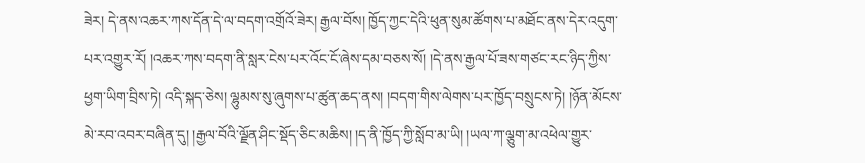ཟེར། དེ་ནས་འཆར་ཀས་དོན་དེ་ལ་བདག་འགྲོའོ་ཟེར། རྒྱལ་བོས། ཁྱོད་ཀྱང་དེའི་ཕུན་སུམ་ཚོགས་པ་མཐོང་ནས་དེར་འདུག་པར་འགྱུར་རོ། །འཆར་ཀས་བདག་ནི་སླར་ངེས་པར་འོང་ངོ་ཞེས་དམ་བཅས་སོ། །དེ་ནས་རྒྱལ་པོ་ཟས་གཙང་རང་ཉིད་ཀྱིས་ཕྱག་ཡིག་བྲིས་ཏེ། འདི་སྐད་ཅེས། ལྷུམས་སུ་ཞུགས་པ་ཚུན་ཆད་ནས། །བདག་གིས་ལེགས་པར་ཁྱོད་བསྲུངས་ཏེ། །ཉོན་མོངས་མེ་རབ་འབར་བཞིན་དུ། །རྒྱལ་བོའི་ལྗོན་ཤིང་སྡོད་ཅིང་མཆིས། །ད་ནི་ཁྱོད་ཀྱི་སློབ་མ་ཡི། །ཡལ་ཀ་ལྕུག་མ་འཕེལ་གྱུར་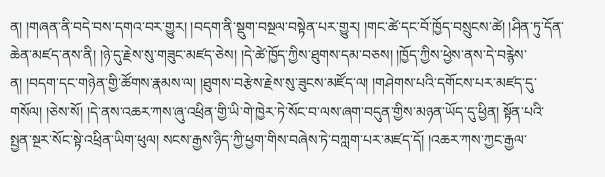ན། །གཞན་ནི་བདེ་བས་དགའ་བར་གྱུར། །བདག་ནི་སྡུག་བསྔལ་བསྟེན་པར་གྱུར། །གང་ཚེ་དང་བོ་ཁྱོད་བསྲུངས་ཚེ། །ཤིན་ཏུ་དོན་ཆེན་མཛད་ནས་ནི། །ཉེ་དུ་རྗེས་སུ་གཟུང་མཛད་ཅེས། །དེ་ཚེ་ཁྱོད་ཀྱིས་ཐུགས་དམ་བཅས། །ཁྱོད་ཀྱིས་ཕྱེས་ནས་དེ་བརྙེས་ན། །བདག་དང་གཉེན་གྱི་ཚོགས་རྣམས་ལ། །ཐུགས་བརྩེས་རྗེས་སུ་ཟུངས་མཛོད་ལ། །གཤེགས་པའི་དགོངས་པར་མཛད་དུ་གསོལ། །ཅེས་སོ། །དེ་ནས་འཆར་ཀས་ཞུ་འཕྲིན་གྱི་ཡི་གེ་ཁྱེར་ཏེ་སོང་བ་ལས་ཞག་བདུན་གྱིས་མཉན་ཡོད་དུ་ཕྱིན། སྟོན་པའི་སྤྱན་སྔར་སོང་སྟེ་འཕྲིན་ཡིག་ཕུལ། སངས་རྒྱས་ཉིད་ཀྱི་ཕྱག་གིས་བཞེས་ཏེ་བཀླག་པར་མཛད་དོ། །འཆར་ཀས་ཀྱང་རྒྱལ་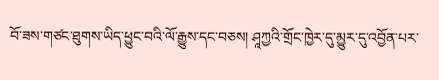བོ་ཟས་གཙང་ཐུགས་ཡིད་ཕྱུང་བའི་ལོ་རྒྱུས་དང་བཅས། ཤཱཀྱའི་གྲོང་ཁྱེར་དུ་མྱུར་དུ་འབྱོན་པར་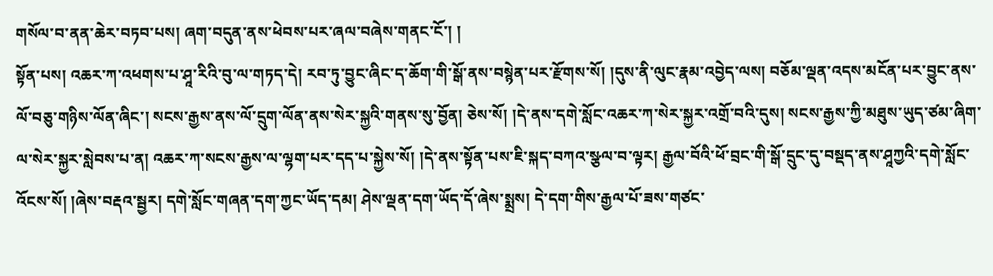གསོལ་བ་ནན་ཆེར་བཏབ་པས། ཞག་བདུན་ནས་ཕེབས་པར་ཞལ་བཞེས་གནང་ངོ་། །
སྟོན་པས། འཆར་ཀ་འཕགས་པ་ཤཱ་རིའི་བུ་ལ་གཏད་དེ། རབ་ཏུ་བྱུང་ཞིང་ད་ཆོག་གི་སྒོ་ནས་བསྙེན་པར་རྫོགས་སོ། །དུས་ནི་ལུང་རྣམ་འབྱེད་ལས། བཅོམ་ལྡན་འདས་མངོན་པར་བྱུང་ནས་ལོ་བཅུ་གཉིས་ལོན་ཞིང་། སངས་རྒྱས་ནས་ལོ་དྲུག་ལོན་ནས་སེར་སྐྱའི་གནས་སུ་བྱོན། ཅེས་སོ། །དེ་ནས་དགེ་སློང་འཆར་ཀ་སེར་སྐྱར་འགྲོ་བའི་དུས། སངས་རྒྱས་ཀྱི་མཐུས་ཡུད་ཙམ་ཞིག་ལ་སེར་སྐྱར་སླེབས་པ་ན། འཆར་ཀ་སངས་རྒྱས་ལ་ལྷག་པར་དད་པ་སྐྱེས་སོ། །དེ་ནས་སྟོན་པས་ཇི་སྐད་བཀའ་སྩལ་བ་ལྟར། རྒྱལ་བོའི་ཕོ་བྲང་གི་སྒོ་དྲུང་དུ་བསྡད་ནས་ཤཱཀྱའི་དགེ་སློང་འོངས་སོ། །ཞེས་བརྡའ་སྦྱར། དགེ་སློང་གཞན་དག་ཀྱང་ཡོད་དམ། ཤེས་ལྡན་དག་ཡོད་དོ་ཞེས་སྨྲས། དེ་དག་གིས་རྒྱལ་པོ་ཟས་གཙང་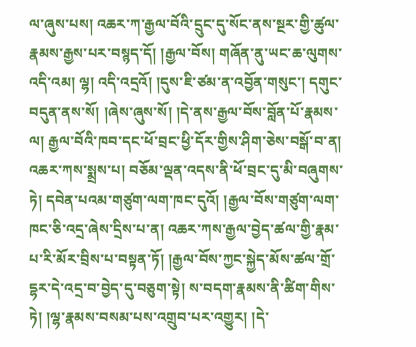ལ་ཞུས་པས། འཆར་ཀ་རྒྱལ་བོའི་དྲུང་དུ་སོང་ནས་སྔར་གྱི་ཚུལ་རྣམས་རྒྱས་པར་བསྙད་དོ། །རྒྱལ་བོས། གཞོན་ནུ་ཡང་ཆ་ལུགས་འདི་འམ། ལྷ། འདི་འདྲའོ། །དུས་ཇི་ཙམ་ན་འབྱོན་གསུང་། དགུང་བདུན་ནས་སོ། །ཞེས་ཞུས་སོ། །དེ་ནས་རྒྱལ་བོས་བློན་པོ་རྣམས་ལ། རྒྱལ་བོའི་ཁབ་དང་ཕོ་བྲང་ཕྱི་དོར་གྱིས་ཤིག་ཅེས་བསྒོ་བ་ན། འཆར་ཀས་སྨྲས་པ། བཅོམ་ལྡན་འདས་ནི་ཕོ་བྲང་དུ་མི་བཞུགས་ཏེ། དབེན་པའམ་གཙུག་ལག་ཁང་དུའོ། །རྒྱལ་བོས་གཙུག་ལག་ཁང་ཅི་འདྲ་ཞེས་དྲིས་པ་ན། འཆར་ཀས་རྒྱལ་བྱེད་ཚལ་གྱི་རྣམ་པ་རི་མོར་བྲིས་པ་བསྟན་ཏོ། །རྒྱལ་བོས་ཀྱང་སྐྱེད་མོས་ཚལ་གྲོ་དྷར་དེ་འདྲ་བ་བྱེད་དུ་བཅུག་སྟེ། ས་བདག་རྣམས་ནི་ཚིག་གིས་ཏེ། །ལྷ་རྣམས་བསམ་པས་འགྲུབ་པར་འགྱུར། །དེ་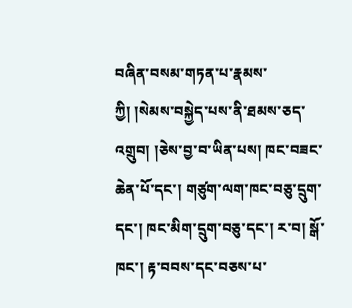བཞིན་བསམ་གཏན་པ་རྣམས་ཀྱི། །སེམས་བསྐྱེད་པས་ནི་ཐམས་ཅད་འགྲུབ། །ཅེས་བྱ་བ་ཡིན་པས། ཁང་བཟང་ཆེན་པོ་དང་། གཙུག་ལག་ཁང་བཅུ་དྲུག་དང་། ཁང་མིག་དྲུག་བཅུ་དང་། ར་བ། སྒོ་ཁང་། རྟ་བབས་དང་བཅས་པ་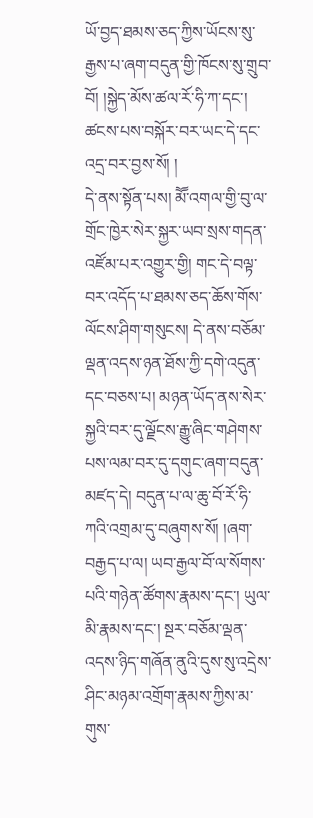ཡོ་བྱད་ཐམས་ཅད་ཀྱིས་ཡོངས་སུ་རྒྱས་པ་ཞག་བདུན་གྱི་ཁོངས་སུ་གྲུབ་བོ། །སྐྱེད་མོས་ཚལ་རོ་ཧི་ཀ་དང་། ཚངས་པས་བསྐོར་བར་ཡང་དེ་དང་འདྲ་བར་བྱས་སོ། །
དེ་ནས་སྟོན་པས། མཽ་འགལ་གྱི་བུ་ལ་གྲོང་ཁྱེར་སེར་སྐྱར་ཡབ་སྲས་གདན་འཛོམ་པར་འགྱུར་གྱི། གང་དེ་བལྟ་བར་འདོད་པ་ཐམས་ཅད་ཆོས་གོས་ལོངས་ཤིག་གསུངས། དེ་ནས་བཅོམ་ལྡན་འདས་ཉན་ཐོས་ཀྱི་དགེ་འདུན་དང་བཅས་པ། མཉན་ཡོད་ནས་སེར་སྐྱའི་བར་དུ་ལྗོངས་རྒྱུ་ཞིང་གཤེགས་པས་ལམ་བར་དུ་དགུང་ཞག་བདུན་མཛད་དེ། བདུན་པ་ལ་ཆུ་བོ་རོ་ཧི་ཀའི་འགྲམ་དུ་བཞུགས་སོ། །ཞག་བརྒྱད་པ་ལ། ཡབ་རྒྱལ་བོ་ལ་སོགས་པའི་གཉེན་ཚོགས་རྣམས་དང་། ཡུལ་མི་རྣམས་དང་། སྔར་བཅོམ་ལྡན་འདས་ཉིད་གཞོན་ནུའི་དུས་སུ་འདྲེས་ཤིང་མཉམ་འགྲོག་རྣམས་ཀྱིས་མ་གུས་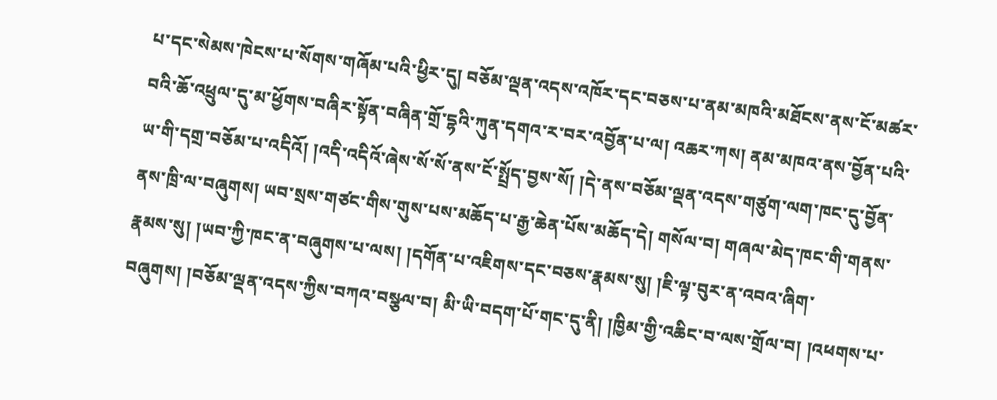པ་དང་སེམས་ཁེངས་པ་སོགས་གཞོམ་པའི་ཕྱིར་དུ། བཅོམ་ལྡན་འདས་འཁོར་དང་བཅས་པ་ནམ་མཁའི་མཐོངས་ནས་ངོ་མཚར་བའི་ཆོ་འཕྲུལ་དུ་མ་ཕྱོགས་བཞིར་སྟོན་བཞིན་གྲོ་དྷའི་ཀུན་དགའ་ར་བར་འབྱོན་པ་ལ། འཆར་ཀས། ནམ་མཁའ་ནས་བྱོན་པའི་ཡ་གི་དགྲ་བཅོམ་པ་འདིའོ། །འདི་འདིའོ་ཞེས་སོ་སོ་ནས་ངོ་སྤྲོད་བྱས་སོ། །དེ་ནས་བཅོམ་ལྡན་འདས་གཙུག་ལག་ཁང་དུ་བྱོན་ནས་ཁྲི་ལ་བཞུགས། ཡབ་སྲས་གཙང་གིས་གུས་པས་མཆོད་པ་རྒྱ་ཆེན་པོས་མཆོད་དེ། གསོལ་བ། གཞལ་མེད་ཁང་གི་གནས་རྣམས་སུ། །ཡབ་ཀྱི་ཁང་ན་བཞུགས་པ་ལས། །དགོན་པ་འཇིགས་དང་བཅས་རྣམས་སུ། །ཇི་ལྟ་བུར་ན་འབའ་ཞིག་བཞུགས། །བཅོམ་ལྡན་འདས་ཀྱིས་བཀའ་བསྩལ་བ། མི་ཡི་བདག་པོ་གང་དུ་ནི། །ཁྱིམ་གྱི་འཆིང་བ་ལས་གྲོལ་བ། །འཕགས་པ་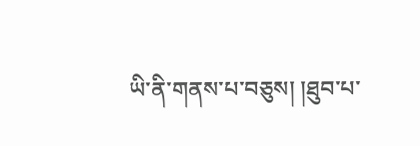ཡི་ནི་གནས་པ་བཅུས། །ཐུབ་པ་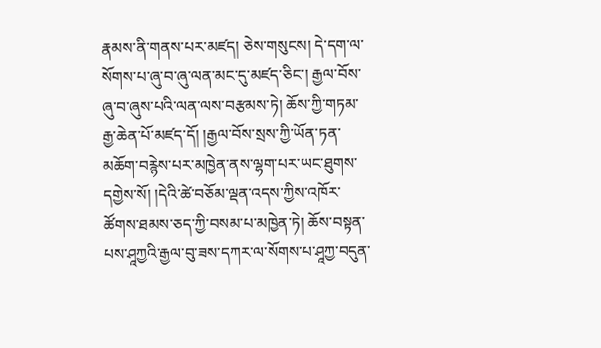རྣམས་ནི་གནས་པར་མཛད། ཅེས་གསུངས། དེ་དག་ལ་སོགས་པ་ཞུ་བ་ཞུ་ལན་མང་དུ་མཛད་ཅིང་། རྒྱལ་བོས་ཞུ་བ་ཞུས་པའི་ལན་ལས་བརྩམས་ཏེ། ཆོས་ཀྱི་གཏམ་རྒྱ་ཆེན་པོ་མཛད་དོ། །རྒྱལ་བོས་སྲས་ཀྱི་ཡོན་ཏན་མཆོག་བརྙེས་པར་མཁྱེན་ནས་ལྷག་པར་ཡང་ཐུགས་དགྱེས་སོ། །དེའི་ཚེ་བཅོམ་ལྡན་འདས་ཀྱིས་འཁོར་ཚོགས་ཐམས་ཅད་ཀྱི་བསམ་པ་མཁྱེན་ཏེ། ཆོས་བསྟན་པས་ཤཱཀྱའི་རྒྱལ་བུ་ཟས་དཀར་ལ་སོགས་པ་ཤཱཀྱ་བདུན་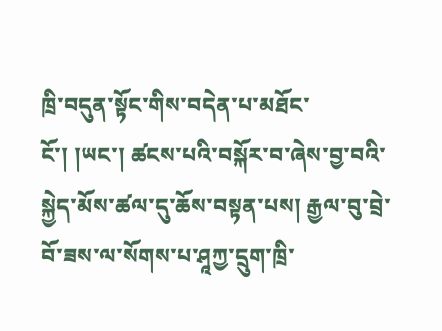ཁྲི་བདུན་སྟོང་གིས་བདེན་པ་མཐོང་ངོ་། །ཡང་། ཚངས་པའི་བསྐོར་བ་ཞེས་བྱ་བའི་སྐྱེད་མོས་ཚལ་དུ་ཆོས་བསྟན་པས། རྒྱལ་བུ་བྲེ་བོ་ཟས་ལ་སོགས་པ་ཤཱཀྱ་དྲུག་ཁྲི་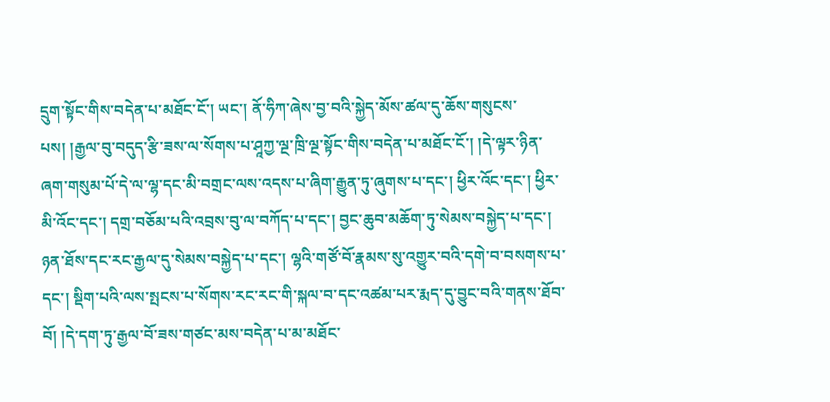དྲུག་སྟོང་གིས་བདེན་པ་མཐོང་ངོ་། ཡང་། ནོ་ཧིཀ་ཞེས་བྱ་བའི་སྐྱེད་མོས་ཚལ་དུ་ཆོས་གསུངས་པས། །རྒྱལ་བུ་བདུད་རྩི་ཟས་ལ་སོགས་པ་ཤཱཀྱ་ལྔ་ཁྲི་ལྔ་སྟོང་གིས་བདེན་པ་མཐོང་ངོ་། །དེ་ལྟར་ཉིན་ཞག་གསུམ་པོ་དེ་ལ་ལྷ་དང་མི་བགྲང་ལས་འདས་པ་ཞིག་རྒྱུན་ཏུ་ཞུགས་པ་དང་། ཕྱིར་འོང་དང་། ཕྱིར་མི་འོང་དང་། དགྲ་བཅོམ་པའི་འབྲས་བུ་ལ་བཀོད་པ་དང་། བྱང་ཆུབ་མཆོག་ཏུ་སེམས་བསྐྱེད་པ་དང་། ཉན་ཐོས་དང་རང་རྒྱལ་དུ་སེམས་བསྐྱེད་པ་དང་། ལྷའི་གཙོ་བོ་རྣམས་སུ་འགྱུར་བའི་དགེ་བ་བསགས་པ་དང་། སྡིག་པའི་ལས་སྤངས་པ་སོགས་རང་རང་གི་སྐལ་བ་དང་འཚམ་པར་རྨད་དུ་བྱུང་བའི་གནས་ཐོབ་བོ། །དེ་དག་ཏུ་རྒྱལ་བོ་ཟས་གཙང་མས་བདེན་པ་མ་མཐོང་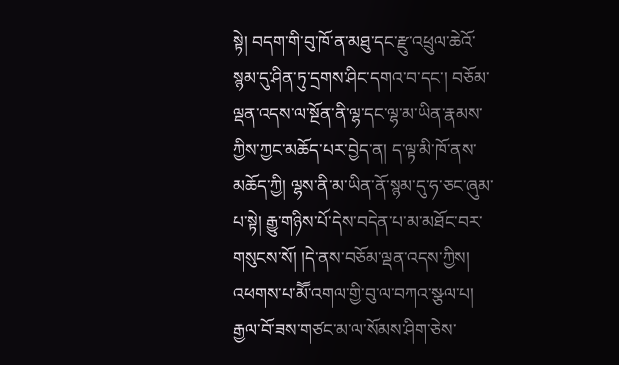སྟེ། བདག་གི་བུ་ཁོ་ན་མཐུ་དང་རྫུ་འཕྲུལ་ཆེའོ་སྙམ་དུ་ཤིན་ཏུ་དྲགས་ཤིང་དགའ་བ་དང་། བཅོམ་ལྡན་འདས་ལ་སྔོན་ནི་ལྷ་དང་ལྷ་མ་ཡིན་རྣམས་ཀྱིས་ཀྱང་མཆོད་པར་བྱེད་ན། ད་ལྟ་མི་ཁོ་ནས་མཆོད་ཀྱི། ལྷས་ནི་མ་ཡིན་ནོ་སྙམ་དུ་ཧ་ཅང་ཞུམ་པ་སྟེ། རྒྱུ་གཉིས་པོ་དེས་བདེན་པ་མ་མཐོང་བར་གསུངས་སོ། །དེ་ནས་བཅོམ་ལྡན་འདས་ཀྱིས། འཕགས་པ་མཽ་འགལ་གྱི་བུ་ལ་བཀའ་སྩལ་པ། རྒྱལ་བོ་ཟས་གཙང་མ་ལ་སོམས་ཤིག་ཅེས་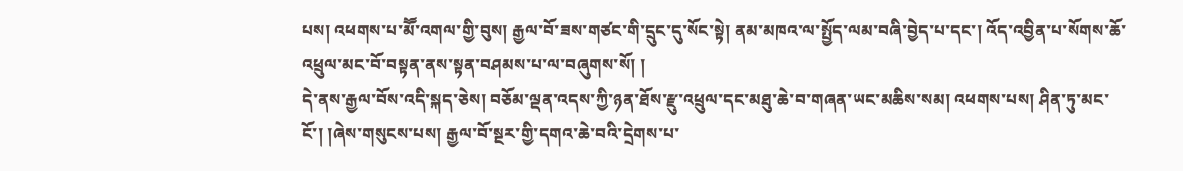པས། འཕགས་པ་མཽ་འགལ་གྱི་བུས། རྒྱལ་བོ་ཟས་གཙང་གི་དྲུང་དུ་སོང་སྟེ། ནམ་མཁའ་ལ་སྤྱོད་ལམ་བཞི་བྱེད་པ་དང་། འོད་འབྱིན་པ་སོགས་ཆོ་འཕྲུལ་མང་བོ་བསྟན་ནས་སྟན་བཤམས་པ་ལ་བཞུགས་སོ། །
དེ་ནས་རྒྱལ་བོས་འདི་སྐད་ཅེས། བཅོམ་ལྡན་འདས་ཀྱི་ཉན་ཐོས་རྫུ་འཕྲུལ་དང་མཐུ་ཆེ་བ་གཞན་ཡང་མཆིས་སམ། འཕགས་པས། ཤིན་ཏུ་མང་ངོ་། །ཞེས་གསུངས་པས། རྒྱལ་བོ་སྔར་གྱི་དགའ་ཆེ་བའི་དྲེགས་པ་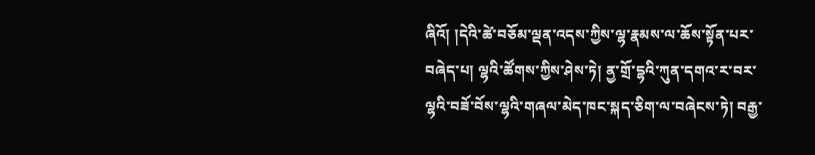ཞིའོ། །དེའི་ཚེ་བཅོམ་ལྡན་འདས་ཀྱིས་ལྷ་རྣམས་ལ་ཆོས་སྟོན་པར་བཞེད་པ། ལྷའི་ཚོགས་ཀྱིས་ཤེས་ཏེ། ནྱ་གྲོ་དྷའི་ཀུན་དགའ་ར་བར་ལྷའི་བཟོ་བོས་ལྷའི་གཞལ་མེད་ཁང་སྐད་ཅིག་ལ་བཞེངས་ཏེ། བརྒྱ་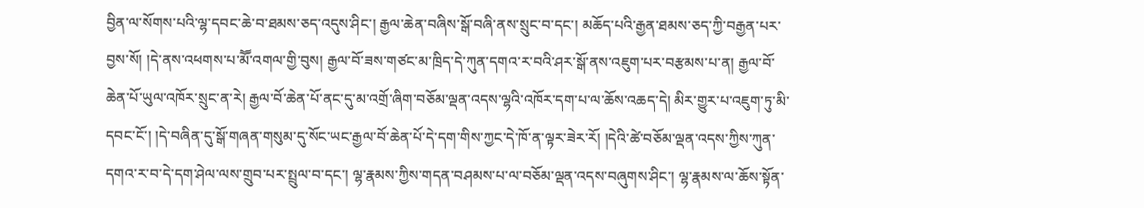བྱིན་ལ་སོགས་པའི་ལྷ་དབང་ཆེ་བ་ཐམས་ཅད་འདུས་ཤིང་། རྒྱལ་ཆེན་བཞིས་སྒོ་བཞི་ནས་སྲུང་བ་དང་། མཆོད་པའི་རྒྱན་ཐམས་ཅད་ཀྱི་བརྒྱན་པར་བྱས་སོ། །དེ་ནས་འཕགས་པ་མཽ་འགལ་གྱི་བུས། རྒྱལ་བོ་ཟས་གཙང་མ་ཁྲིད་དེ་ཀུན་དགའ་ར་བའི་ཤར་སྒོ་ནས་འཇུག་པར་བརྩམས་པ་ན། རྒྱལ་བོ་ཆེན་པོ་ཡུལ་འཁོར་སྲུང་ན་རེ། རྒྱལ་བོ་ཆེན་པོ་ནང་དུ་མ་འགྲོ་ཞིག་བཅོམ་ལྡན་འདས་ལྷའི་འཁོར་དག་པ་ལ་ཆོས་འཆད་དེ། མིར་གྱུར་པ་འཇུག་ཏུ་མི་དབང་ངོ་། །དེ་བཞིན་དུ་སྒོ་གཞན་གསུམ་དུ་སོང་ཡང་རྒྱལ་བོ་ཆེན་པོ་དེ་དག་གིས་ཀྱང་དེ་ཁོ་ན་ལྟར་ཟེར་རོ། །དེའི་ཚེ་བཅོམ་ལྡན་འདས་ཀྱིས་ཀུན་དགའ་ར་བ་དེ་དག་ཤེལ་ལས་གྲུབ་པར་སྤྲུལ་བ་དང་། ལྷ་རྣམས་ཀྱིས་གདན་བཤམས་པ་ལ་བཅོམ་ལྡན་འདས་བཞུགས་ཤིང་། ལྷ་རྣམས་ལ་ཆོས་སྟོན་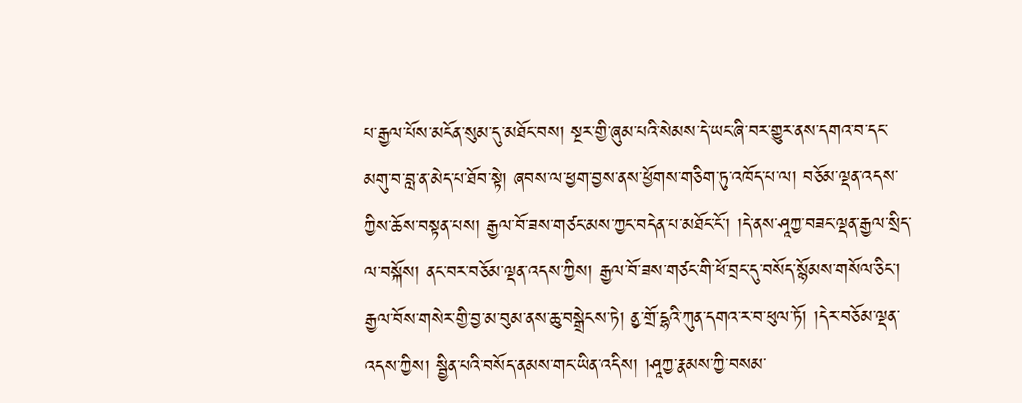པ་རྒྱལ་པོས་མངོན་སུམ་དུ་མཐོང་བས། སྔར་གྱི་ཞུམ་པའི་སེམས་དེ་ཡང་ཞི་བར་གྱུར་ནས་དགའ་བ་དང་མགུ་བ་བླ་ན་མེད་པ་ཐོབ་སྟེ། ཞབས་ལ་ཕྱག་བྱས་ནས་ཕྱོགས་གཅིག་ཏུ་འཁོད་པ་ལ། བཅོམ་ལྡན་འདས་ཀྱིས་ཆོས་བསྟན་པས། རྒྱལ་བོ་ཟས་གཙང་མས་ཀྱང་བདེན་པ་མཐོང་ངོ་། །དེ་ནས་ཤཱཀྱ་བཟང་ལྡན་རྒྱལ་སྲིད་ལ་བསྐོས། ནང་བར་བཅོམ་ལྡན་འདས་ཀྱིས། རྒྱལ་བོ་ཟས་གཙང་གི་ཕོ་བྲང་དུ་བསོད་སྙོམས་གསོལ་ཅིང་། རྒྱལ་བོས་གསེར་གྱི་བྱ་མ་བུམ་ནས་ཆུ་བསྒྲེངས་ཏེ། ནྱ་གྲོ་དྷའི་ཀུན་དགའ་ར་བ་ཕུལ་ཏོ། །དེར་བཅོམ་ལྡན་འདས་ཀྱིས། སྦྱིན་པའི་བསོད་ནམས་གང་ཡིན་འདིས། །ཤཱཀྱ་རྣམས་ཀྱི་བསམ་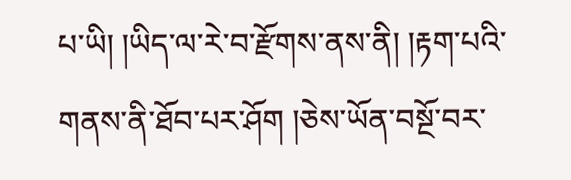པ་ཡི། །ཡིད་ལ་རེ་བ་རྫོགས་ནས་ནི། །རྟག་པའི་གནས་ནི་ཐོབ་པར་ཤོག །ཅེས་ཡོན་བསྔོ་བར་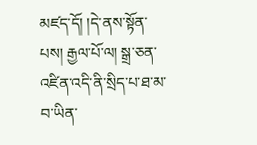མཛད་དོ། །དེ་ནས་སྟོན་པས། རྒྱལ་པོ་ལ། སྒྲ་ཅན་འཛིན་འདི་ནི་སྲིད་པ་ཐ་མ་བ་ཡིན་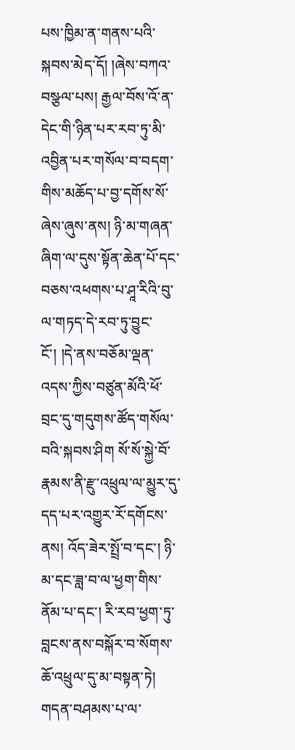པས་ཁྱིམ་ན་གནས་པའི་སྐབས་མེད་དོ། །ཞེས་བཀའ་བསྩལ་པས། རྒྱལ་བོས་འོ་ན་དེང་གི་ཉིན་པར་རབ་ཏུ་མི་འབྱིན་པར་གསོལ་བ་བདག་གིས་མཆོད་པ་བྱ་དགོས་སོ་ཞེས་ཞུས་ནས། ཉི་མ་གཞན་ཞིག་ལ་དུས་སྟོན་ཆེན་པོ་དང་བཅས་འཕགས་པ་ཤཱ་རིའི་བུ་ལ་གཏད་དེ་རབ་ཏུ་བྱུང་ངོ་། །དེ་ནས་བཅོམ་ལྡན་འདས་ཀྱིས་བཙུན་མོའི་ཕོ་བྲང་དུ་གདུགས་ཚོད་གསོལ་བའི་སྐབས་ཤིག སོ་སོ་སྐྱེ་བོ་རྣམས་ནི་རྫུ་འཕྲུལ་ལ་མྱུར་དུ་དད་པར་འགྱུར་རོ་དགོངས་ནས། འོད་ཟེར་སྤྲོ་བ་དང་། ཉི་མ་དང་ཟླ་བ་ལ་ཕྱག་གིས་ནོམ་པ་དང་། རི་རབ་ཕྱག་ཏུ་བླངས་ནས་བསྐོར་བ་སོགས་ཆོ་འཕྲུལ་དུ་མ་བསྟན་ཏེ། གདན་བཤམས་པ་ལ་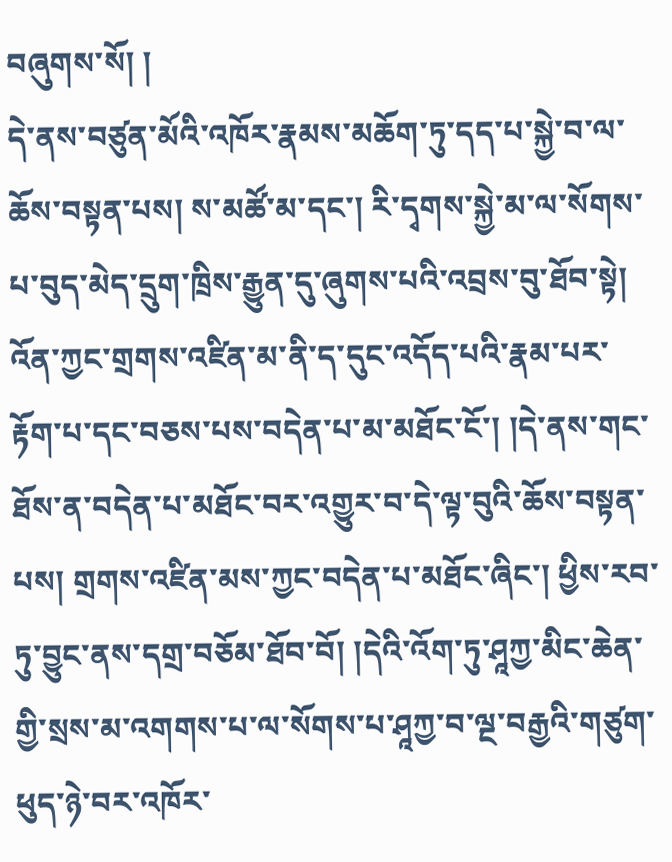བཞུགས་སོ། །
དེ་ནས་བཙུན་མོའི་འཁོར་རྣམས་མཆོག་ཏུ་དད་པ་སྐྱེ་བ་ལ་ཆོས་བསྟན་པས། ས་མཚོ་མ་དང་། རི་དྭགས་སྐྱེ་མ་ལ་སོགས་པ་བུད་མེད་དྲུག་ཁྲིས་རྒྱུན་དུ་ཞུགས་པའི་འབྲས་བུ་ཐོབ་སྟེ། འོན་ཀྱང་གྲགས་འཛིན་མ་ནི་ད་དུང་འདོད་པའི་རྣམ་པར་རྟོག་པ་དང་བཅས་པས་བདེན་པ་མ་མཐོང་ངོ་། །དེ་ནས་གང་ཐོས་ན་བདེན་པ་མཐོང་བར་འགྱུར་བ་དེ་ལྟ་བུའི་ཆོས་བསྟན་པས། གྲགས་འཛིན་མས་ཀྱང་བདེན་པ་མཐོང་ཞིང་། ཕྱིས་རབ་ཏུ་བྱུང་ནས་དགྲ་བཅོམ་ཐོབ་བོ། །དེའི་འོག་ཏུ་ཤཱཀྱ་མིང་ཆེན་གྱི་སྲས་མ་འགགས་པ་ལ་སོགས་པ་ཤཱཀྱ་བ་ལྔ་བརྒྱའི་གཙུག་ཕུད་ཉེ་བར་འཁོར་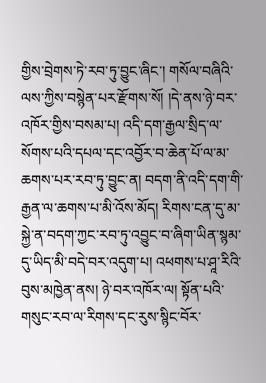གྱིས་བྲེགས་ཏེ་རབ་ཏུ་བྱུང་ཞིང་། གསོལ་བཞིའི་ལས་ཀྱིས་བསྙེན་པར་རྫོགས་སོ། །དེ་ནས་ཉེ་བར་འཁོར་གྱིས་བསམ་པ། འདི་དག་རྒྱལ་སྲིད་ལ་སོགས་པའི་དཔལ་དང་འབྱོར་བ་ཆེན་པོ་ལ་མ་ཆགས་པར་རབ་ཏུ་བྱུང་ན། བདག་ནི་འདི་དག་གི་རྒྱན་ལ་ཆགས་པ་མི་འོས་མོད། རིགས་ངན་དུ་མ་སྐྱེ་ན་བདག་ཀྱང་རབ་ཏུ་འབྱུང་བ་ཞིག་ཡིན་སྙམ་དུ་ཡིད་མི་བདེ་བར་འདུག་པ། འཕགས་པ་ཤཱ་རིའི་བུས་མཁྱེན་ནས། ཉེ་བར་འཁོར་ལ། སྟོན་པའི་གསུང་རབ་ལ་རིགས་དང་རུས་སྙིང་བོར་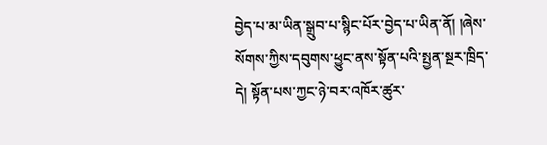བྱེད་པ་མ་ཡིན་སྒྲུབ་པ་སྙིང་པོར་བྱེད་པ་ཡིན་ནོ། །ཞེས་སོགས་ཀྱིས་དབུགས་ཕྱུང་ནས་སྟོན་པའི་སྤྱན་སྔར་ཁྲིད་དེ། སྟོན་པས་ཀྱང་ཉེ་བར་འཁོར་ཚུར་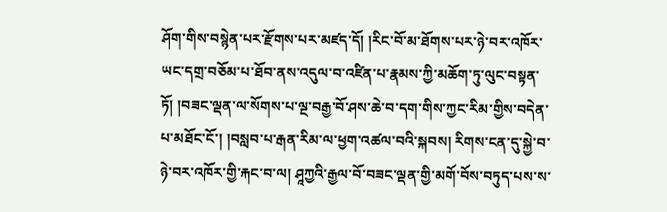ཤོག་གིས་བསྙེན་པར་རྫོགས་པར་མཛད་དོ། །རིང་བོ་མ་ཐོགས་པར་ཉེ་བར་འཁོར་ཡང་དགྲ་བཅོམ་པ་ཐོབ་ནས་འདུལ་བ་འཛིན་པ་རྣམས་ཀྱི་མཆོག་ཏུ་ལུང་བསྟན་ཏོ། །བཟང་ལྡན་ལ་སོགས་པ་ལྔ་བརྒྱ་བོ་ཤས་ཆེ་བ་དག་གིས་ཀྱང་རིམ་གྱིས་བདེན་པ་མཐོང་ངོ་། །བསླབ་པ་རྒན་རིམ་ལ་ཕྱག་འཚལ་བའི་སྐབས། རིགས་ངན་དུ་སྐྱེ་བ་ཉེ་བར་འཁོར་གྱི་རྐང་བ་ལ། ཤཱཀྱའི་རྒྱལ་བོ་བཟང་ལྡན་གྱི་མགོ་བོས་བཏུད་པས་ས་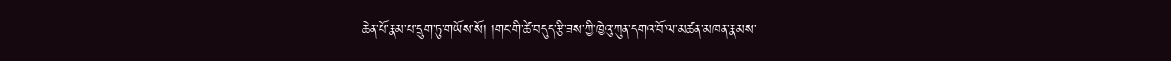ཆེན་པོ་རྣམ་པ་དྲུག་ཏུ་གཡོས་སོ། །གང་གི་ཚེ་བདུད་རྩི་ཟས་ཀྱི་ཁྱེའུ་ཀུན་དགའ་བོ་ལ་མཚན་མཁན་རྣམས་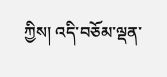ཀྱིས། འདི་བཅོམ་ལྡན་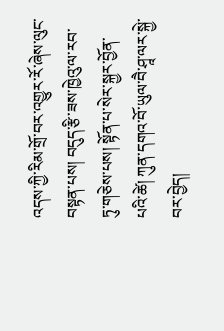འདས་ཀྱི་རིམ་གྲོ་བར་འགྱུར་རོ་ཞེས་ལུང་བསྟན་པས། བདུད་རྩི་ཟས་ཁྱེའུ་ལ་རབ་ཏུ་གཅེས་པས། སྟོན་པ་སེར་སྐྱར་བྱོན་པའི་ཚེ། ཀུན་དགའ་བོ་ཡུལ་བཻ་ཤཱ་ལར་སྐྱེ་བར་བྱེད།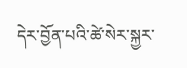དེར་བྱོན་པའི་ཚེ་སེར་སྐྱར་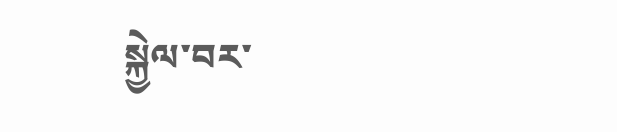སྐྱེལ་བར་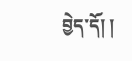བྱེད་དོ། །